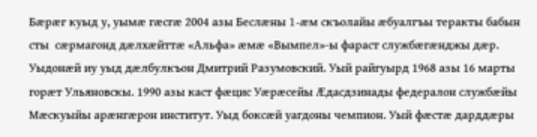Бæрæг куыд у, уымæ гæсгæ 2004 азы Беслæны 1-æм скъолайы æбуалгъы теракты бабын сты  сæрмагонд дæлхæйттæ «Альфа» æмæ «Вымпел»-ы фараст службæгæнджы дæр. Уыдонæй иу уыд дæлбулкъон Дмитрий Разумовский. Уый райгуырд 1968 азы 16 марты горæт Ульяновскы. 1990 азы каст фæцис Уæрæсейы Æдасдзинады федералон службæйы Мæскуыйы арæнгæрон институт. Уыд боксæй уагдоны чемпион. Уый фæстæ дарддæры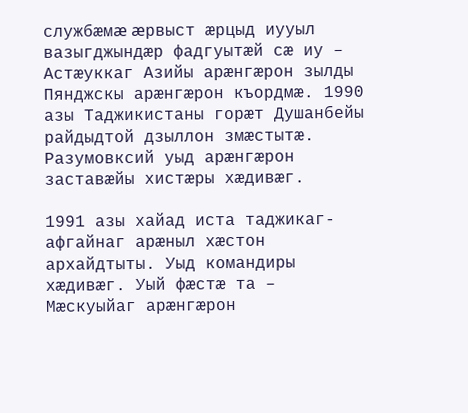службæмæ æрвыст æрцыд иууыл вазыгджындæр фадгуытæй сæ иу – Астæуккаг Азийы арæнгæрон зылды Пянджскы арæнгæрон къордмæ. 1990 азы Таджикистаны горæт Душанбейы райдыдтой дзыллон змæстытæ. Разумовксий уыд арæнгæрон заставæйы хистæры хæдивæг.

1991 азы хайад иста таджикаг-афгайнаг арæныл хæстон архайдтыты. Уыд командиры хæдивæг. Уый фæстæ та – Мæскуыйаг арæнгæрон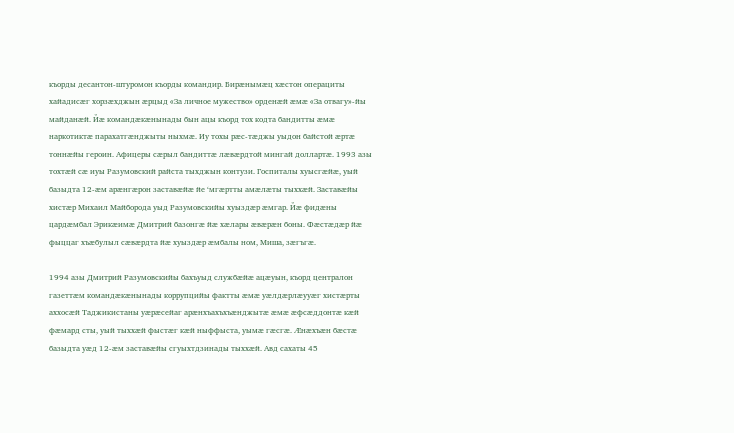къорды десантон-штуромон къорды командир. Бирæнымæц хæстон операциты хайадисæг хорзæхджын æрцыд «За личное мужество» орденæй æмæ «За отвагу»-йы майданæй. Йæ командæкæнынады бын ацы къорд тох кодта бандитты æмæ наркотиктæ парахатгæнджыты ныхмæ. Иу тохы рæс-тæджы уыдон байстой æртæ тоннæйы героин. Афицеры сæрыл бандиттæ лæвæрдтой мингай доллартæ. 1993 азы тохтæй сæ иуы Разумовский райста тыхджын контузи. Госпиталы хуысгæйæ, уый базыдта 12-æм арæнгæрон заставæйæ йе ‘мгæртты амæлæты тыххæй. Заставæйы хистæр Михаил Майборода уыд Разумовскийы хуыздæр æмгар. Йæ фидæны цардæмбал Эрикæимæ Дмитрий базонгæ йæ хæлары æвæрæн боны. Фæстæдæр йæ фыццаг хъæбулыл сæвæрдта йæ хуыздæр æмбалы ном, Миша, зæгъгæ.

1994 азы Дмитрий Разумовскийы бахъуыд службæйæ ацæуын, къорд централон газеттæм командæкæнынады коррупцийы фактты æмæ уæлдæрлæууæг хистæрты аххосæй Таджикистаны уæрæсейаг арæнхъахъхъæнджытæ æмæ æфсæддонтæ кæй фæмард сты, уый тыххæй фыстæг кæй ныффыста, уымæ гæсгæ. Æнæхъæн бæстæ базыдта уæд 12-æм заставæйы сгуыхтдзинады тыххæй. Авд сахаты 45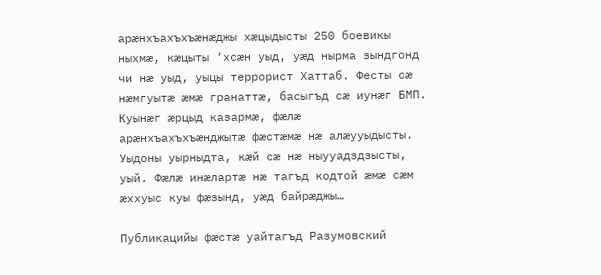арæнхъахъхъæнæджы хæцыдысты 250 боевикы ныхмæ, кæцыты ‘хсæн уыд, уæд нырма зындгонд чи нæ уыд, уыцы террорист Хаттаб. Фесты сæ нæмгуытæ æмæ гранаттæ, басыгъд сæ иунæг БМП. Куынæг æрцыд казармæ, фæлæ арæнхъахъхъæнджытæ фæстæмæ нæ алæууыдысты. Уыдоны уырныдта, кæй сæ нæ ныууадздзысты, уый. Фæлæ инæлартæ нæ тагъд кодтой æмæ сæм æххуыс куы фæзынд, уæд байрæджы…

Публикацийы фæстæ уайтагъд Разумовский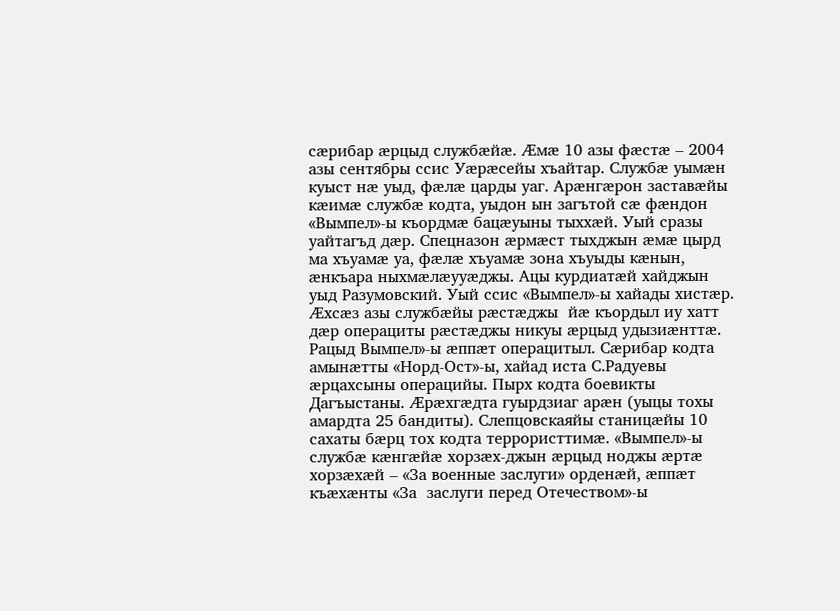сæрибар æрцыд службæйæ. Æмæ 10 азы фæстæ – 2004 азы сентябры ссис Уæрæсейы хъайтар. Службæ уымæн куыст нæ уыд, фæлæ царды уаг. Арæнгæрон заставæйы кæимæ службæ кодта, уыдон ын загътой сæ фæндон «Вымпел»-ы къордмæ бацæуыны тыххæй. Уый сразы уайтагъд дæр. Спецназон æрмæст тыхджын æмæ цырд ма хъуамæ уа, фæлæ хъуамæ зона хъуыды кæнын, æнкъара ныхмæлæууæджы. Ацы курдиатæй хайджын уыд Разумовский. Уый ссис «Вымпел»-ы хайады хистæр. Æхсæз азы службæйы рæстæджы  йæ къордыл иу хатт дæр операциты рæстæджы никуы æрцыд удызиæнттæ. Рацыд Вымпел»-ы æппæт операцитыл. Сæрибар кодта амынæтты «Норд-Ост»-ы, хайад иста С.Радуевы æрцахсыны операцийы. Пырх кодта боевикты Дагъыстаны. Æрæхгæдта гуырдзиаг арæн (уыцы тохы амардта 25 бандиты). Слепцовскаяйы станицæйы 10 сахаты бæрц тох кодта террористтимæ. «Вымпел»-ы службæ кæнгæйæ хорзæх-джын æрцыд ноджы æртæ хорзæхæй – «За военные заслуги» орденæй, æппæт къæхæнты «За  заслуги перед Отечеством»-ы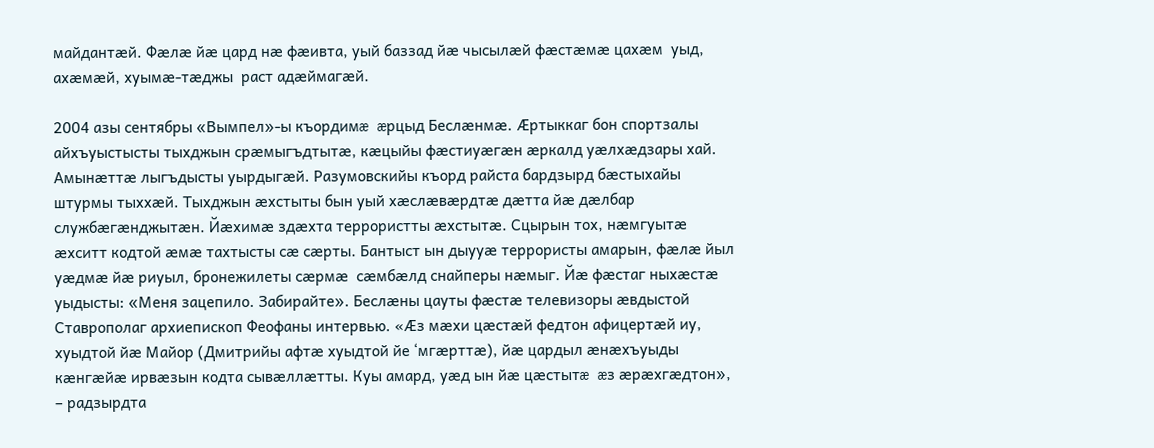майдантæй. Фæлæ йæ цард нæ фæивта, уый баззад йæ чысылæй фæстæмæ цахæм  уыд, ахæмæй, хуымæ-тæджы  раст адæймагæй.

2004 азы сентябры «Вымпел»-ы къордимæ æрцыд Беслæнмæ. Æртыккаг бон спортзалы айхъуыстысты тыхджын срæмыгъдтытæ, кæцыйы фæстиуæгæн æркалд уæлхæдзары хай. Амынæттæ лыгъдысты уырдыгæй. Разумовскийы къорд райста бардзырд бæстыхайы штурмы тыххæй. Тыхджын æхстыты бын уый хæслæвæрдтæ дæтта йæ дæлбар службæгæнджытæн. Йæхимæ здæхта террористты æхстытæ. Сцырын тох, нæмгуытæ æхситт кодтой æмæ тахтысты сæ сæрты. Бантыст ын дыууæ террористы амарын, фæлæ йыл уæдмæ йæ риуыл, бронежилеты сæрмæ  сæмбæлд снайперы нæмыг. Йæ фæстаг ныхæстæ уыдысты: «Меня зацепило. Забирайте». Беслæны цауты фæстæ телевизоры æвдыстой Ставрополаг архиепископ Феофаны интервью. «Æз мæхи цæстæй федтон афицертæй иу, хуыдтой йæ Майор (Дмитрийы афтæ хуыдтой йе ‘мгæрттæ), йæ цардыл æнæхъуыды кæнгæйæ ирвæзын кодта сывæллæтты. Куы амард, уæд ын йæ цæстытæ æз æрæхгæдтон», – радзырдта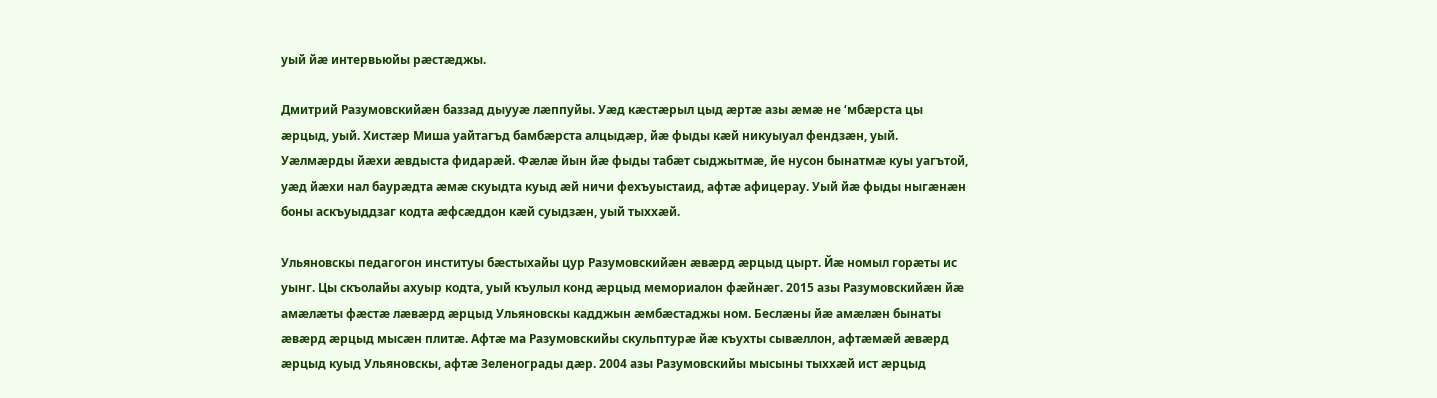уый йæ интервьюйы рæстæджы.

Дмитрий Разумовскийæн баззад дыууæ лæппуйы. Уæд кæстæрыл цыд æртæ азы æмæ не ‘мбæрста цы æрцыд, уый. Хистæр Миша уайтагъд бамбæрста алцыдæр, йæ фыды кæй никуыуал фендзæн, уый. Уæлмæрды йæхи æвдыста фидарæй. Фæлæ йын йæ фыды табæт сыджытмæ, йе нусон бынатмæ куы уагътой, уæд йæхи нал баурæдта æмæ скуыдта куыд æй ничи фехъуыстаид, афтæ афицерау. Уый йæ фыды ныгæнæн боны аскъуыддзаг кодта æфсæддон кæй суыдзæн, уый тыххæй.

Ульяновскы педагогон институы бæстыхайы цур Разумовскийæн æвæрд æрцыд цырт. Йæ номыл горæты ис уынг. Цы скъолайы ахуыр кодта, уый къулыл конд æрцыд мемориалон фæйнæг. 2015 азы Разумовскийæн йæ амæлæты фæстæ лæвæрд æрцыд Ульяновскы кадджын æмбæстаджы ном. Беслæны йæ амæлæн бынаты æвæрд æрцыд мысæн плитæ. Афтæ ма Разумовскийы скульптурæ йæ къухты сывæллон, афтæмæй æвæрд æрцыд куыд Ульяновскы, афтæ Зеленограды дæр. 2004 азы Разумовскийы мысыны тыххæй ист æрцыд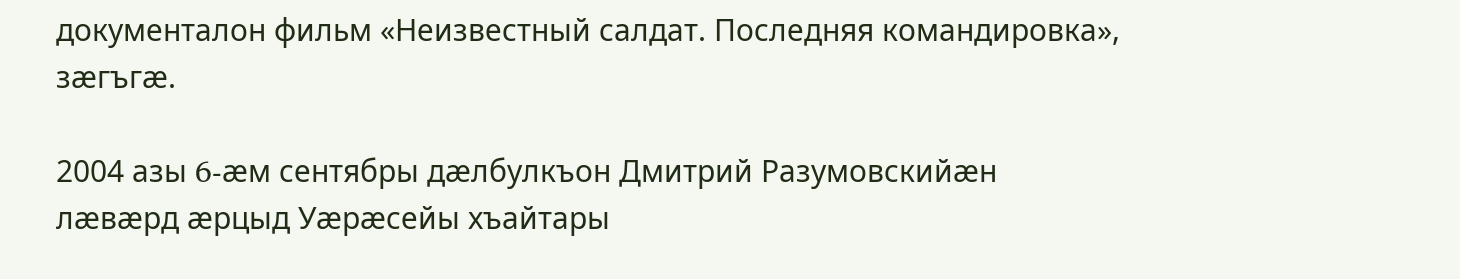документалон фильм «Неизвестный салдат. Последняя командировка», зæгъгæ.

2004 азы 6-æм сентябры дæлбулкъон Дмитрий Разумовскийæн лæвæрд æрцыд Уæрæсейы хъайтары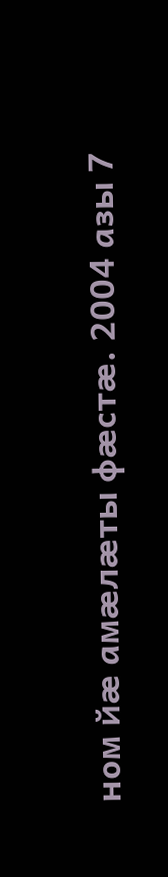ном йæ амæлæты фæстæ. 2004 азы 7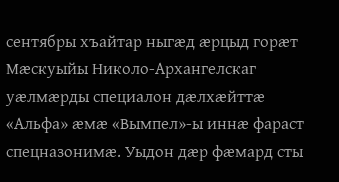сентябры хъайтар ныгæд æрцыд горæт Мæскуыйы Николо-Архангелскаг уæлмæрды специалон дæлхæйттæ «Альфа» æмæ «Вымпел»-ы иннæ фараст спецназонимæ. Уыдон дæр фæмард сты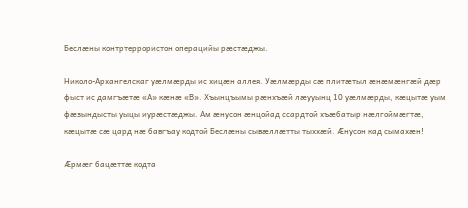Беслæны контртеррористон операцийы рæстæджы.

Николо-Архангелскаг уæлмæрды ис хицæн аллея. Уæлмæрды сæ плитæтыл æнæмæнгæй дæр фыст ис дамгъæтæ «А» кæнæ «В». Хъынцъымы рæнхъæй лæууынц 10 уæлмæрды, кæцытæ уым фæзындысты уыцы иурæстæджы. Ам æнусон æнцойад ссардтой хъæбатыр нæлгоймæгтæ, кæцытæ сæ цард нæ бавгъау кодтой Беслæны сывæллæтты тыххæй. Æнусон кад сымахæн!

Æрмæг бацæттæ кодта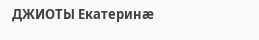ДЖИОТЫ Екатеринæ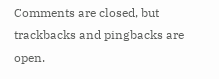Comments are closed, but trackbacks and pingbacks are open.